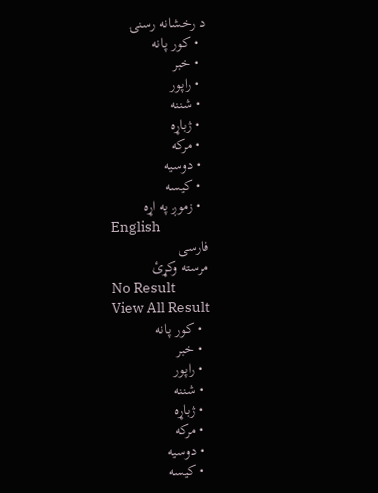د رخشانه رسنۍ
  • کور پانه
  • خبر
  • راپور
  • شننه
  • ژباړه
  • مرکه
  • دوسیه
  • کیسه
  • زموږ په اړه
English
فارسی
مرسته وکړئ
No Result
View All Result
  • کور پانه
  • خبر
  • راپور
  • شننه
  • ژباړه
  • مرکه
  • دوسیه
  • کیسه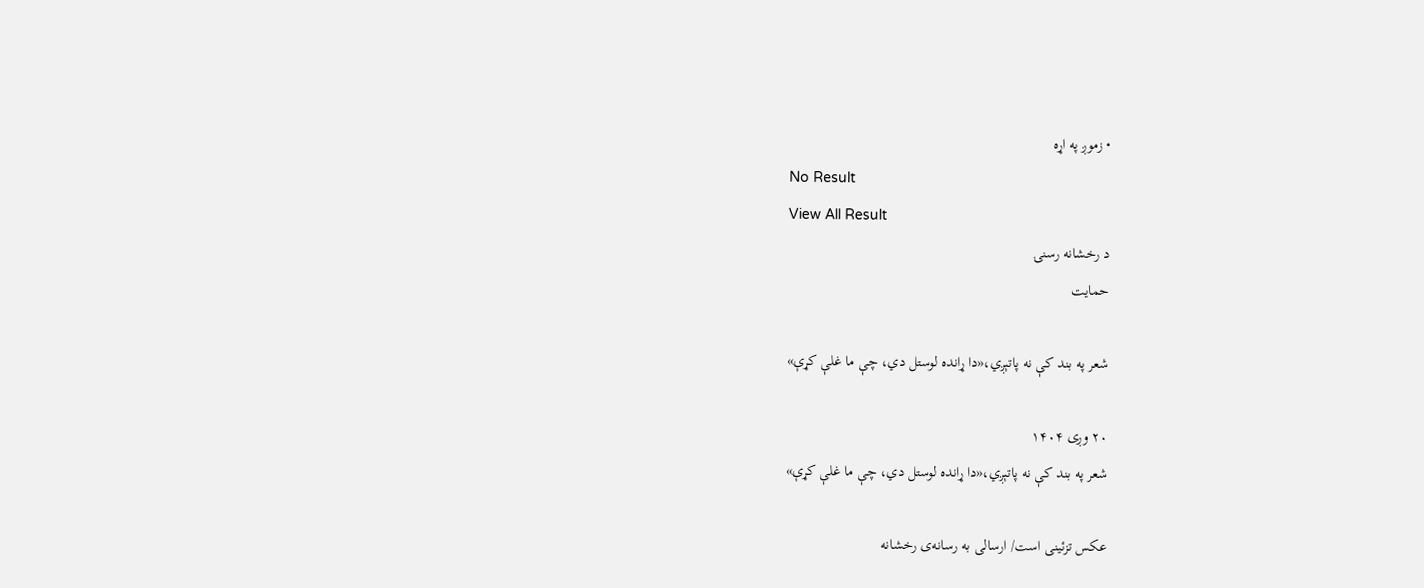• زموږ په اړه
No Result
View All Result
د رخشانه رسنۍ
حمایت

شعر په بند کې نه پاتېږي،«دا ړانده لوستل دي، چې ما غلې کړې»

۲۰ وږی ۱۴۰۴
شعر په بند کې نه پاتېږي،«دا ړانده لوستل دي، چې ما غلې کړې»

عکس تزئینی است/ ارسالی به رسانه‌ی رخشانه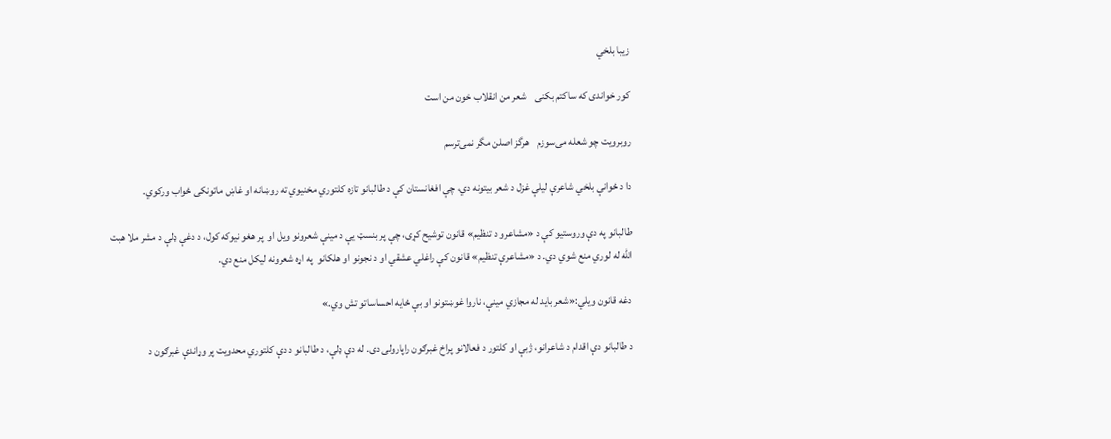زیبا بلخي

کور خواندی که ساکتم بکنی    شعر من انقلاب خون من است

روبرویت چو شعله می‌سوزم    هرگز اصلن مگر نمی‌ترسم

دا د ځوانې بلخي شاعرې لیلې غزل د شعر بیتونه دي، چې افغانستان کې د طالبانو تازه کلتوري مخنیوي ته روښانه او غاښ ماتونکی ځواب ورکوي.

طالبانو په دې وروستیو کې د «مشاعرو د تنظیم» قانون توشیح کړی، چې پر بنسټ یې د مینې شعرونو ویل او  پر هغو نیوکه کول، د دغې ډلې د مشر ملا هبت الله له لوري منع شوي دي. د «مشاعرې تنظیم» قانون کې راغلي عشقي او د نجونو او هلکانو  په اړه شعرونه لیکل منع دي.

دغه قانون ویلي:«شعر باید له مجازي مینې، ناروا غوښتونو او بې ځایه احساساتو تش وي.»

د طالبانو دې اقدام د شاعرانو، ژبې او کلتور د فعالانو پراخ غبرګون راپارولی دی. له دې ډلې، د طالبانو د دې کلتوري محدویت پر وړاندې غبرګون د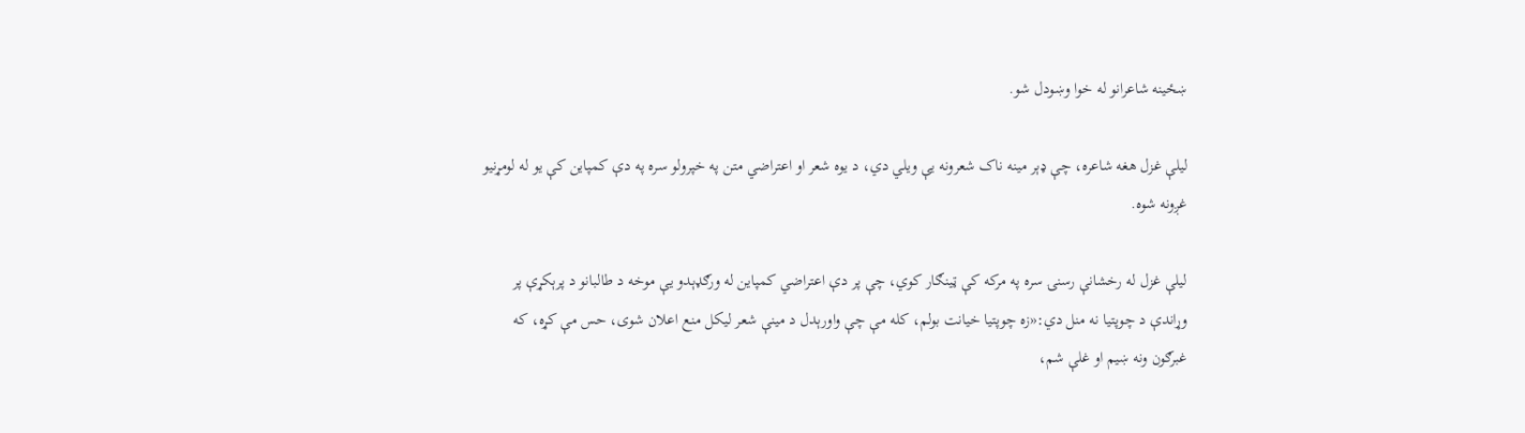ښځینه شاعرانو له خوا وښودل شو.

لیلې غزل هغه شاعره، چې ډېر مینه ناک شعرونه یې ویلي دي، د یوه شعر او اعتراضي متن په خپرولو سره په دې کمپاین کې یو له لومړنیو غږونه شوه.

لیلې غزل له رخشانې رسنۍ سره په مرکه کې ټینګار کوي، چې پر دې اعتراضي کمپاین له ورګډېدو یې موخه د طالبانو د پرېکړې پر وړاندې د چوپتیا نه منل دي:«زه چوپتیا خیانت بولم، کله مې چې واورېدل د مینې شعر لیکل منع اعلان شوی، حس مې کړه، که غبرګون ونه ښيم او غلې شم،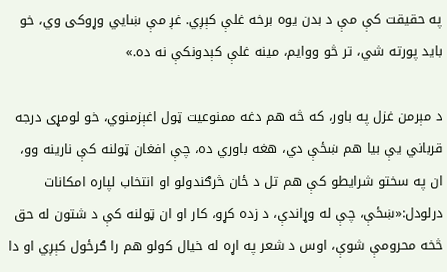په حقیقت کې مې د بدن یوه برخه غلې کېږي. غږ مې ښايي وړوکی وي، خو باید پورته شي، تر څو ووایم، مینه غلې کېدونکې نه ده.»

د مېرمن غزل په باور، که څه هم دغه ممنوعیت ټول اغېزمنوي، خو لومړی درجه قرباني یې بیا هم ښځې دي، هغه باوري ده، چې افغان ټولنه کې نارینه وو، ان په سختو شرایطو کې هم تل د ځان څرګندولو او انتخاب لپاره امکانات درلودل:«ښځې، چې له وړاندې، د زده کړو، کار او ان ټولنه کې د شتون له حق څخه محرومې شوې، اوس د شعر په اړه له خیال کولو هم را ګرځول کېږي او دا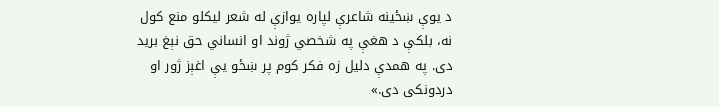د یوې ښځینه شاعرې لپاره یوازې له شعر لیکلو منع کول نه، بلکې د هغې په شخصي ژوند او انساني حق نېغ برید دی. په همدې دلیل زه فکر کوم پر ښځو یې اغېز ژور او دردونکی دی.»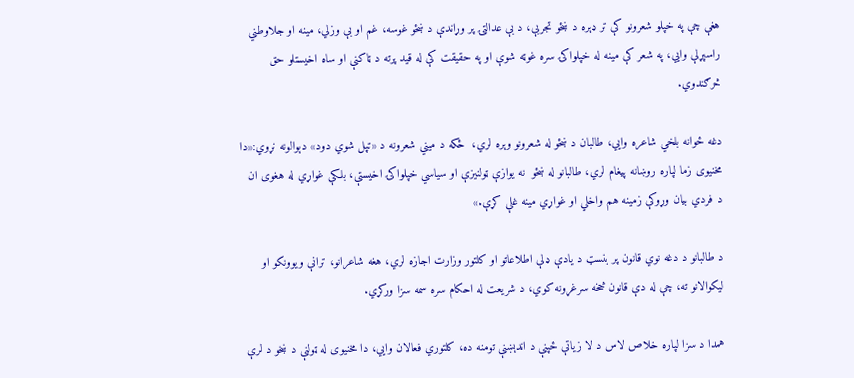هغې چې په خپلو شعرونو کې تر ډېره د ښځو تجربې، د بې عدالتۍ پر وړاندې د ښځو غوسه، غم او بې وزلي، مینه او جلاوطني راسپړلې وايي، په شعر کې مینه له خپلواکۍ سره غوټه شوې او په حقیقت کې له قید پرته د ټاکنې او ساه اخیستلو حق څرګندوي.

دغه ځوانه بلخي شاعره وايي، طالبان د ښځو له شعرونو وېره لري،  ځکه د میني شعرونه د «تپل شوي دود» دېوالونه نړوي:«دا مخنیوی زما لپاره روښانه پیغام لري، طالبانو له ښځو  نه یوازې ټولنیزې او سیاسي خپلواکۍ اخیستې، بلکې غواړي له هغوی ان د فردي بیان وړوکې زمینه هم واخلي او غواړي مینه غلې کړې.»

د طالبانو د دغه نوي قانون پر بنسټ د یادې ډلې اطلاعاتو او کلتور وزارت اجازه لري، هغه شاعرانو، ترانې ویوونکو او لیکوالانو ته، چې له دې قانون څخه سرغړونه کوي، د شریعت له احکام سره سمه سزا ورکړي.

همدا د سزا لپاره خلاص لاس د لا زیاتې ځپنې د اندېښنې تومنه ده، کلتوري فعالان وايي، دا مخنیوی له ټولنې د ښخو د لرې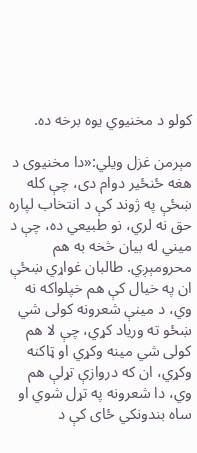کولو د مخنیوي یوه برخه ده.

مېرمن غزل ویلي:«دا مخنیوی د هغه ځنځیر دوام دی، چې کله ښځې په ژوند کې د انتخاب لپاره حق نه لري، نو طبیعي ده، چې د میني له بیان څخه به هم محرومېږي. طالبان غواړي ښځې ان په خیال کې هم خپلواکه نه وي، د مینې شعرونه کولی شي ښځو ته وریاد کړي، چې لا هم کولی شي مینه وکړي او ټاکنه وکړي، ان که دروازې تړلې هم وي، دا شعرونه په تړل شوي او ساه بندونکي ځای کې د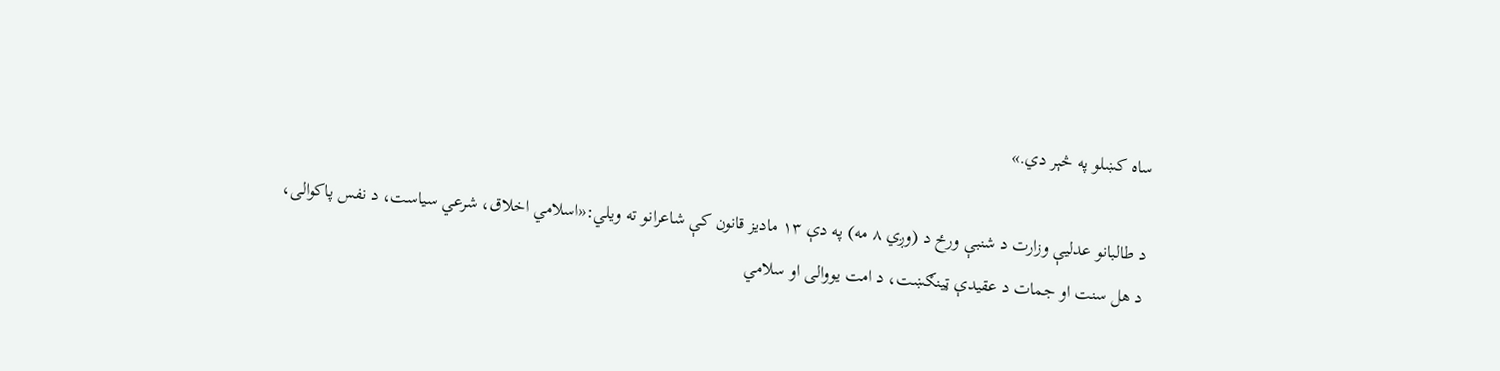ساه کښلو په څېر دي.»

د طالبانو عدلیې وزارت د شنبې ورځ د (وږي ۸ مه) په دې ۱۳ مادیز قانون کې شاعرانو ته ویلي:«اسلامي اخلاق، شرعي سیاست، د نفس پاکوالی، د هل سنت او جمات د عقیدې ټينګښت، د امت یووالی او سلامي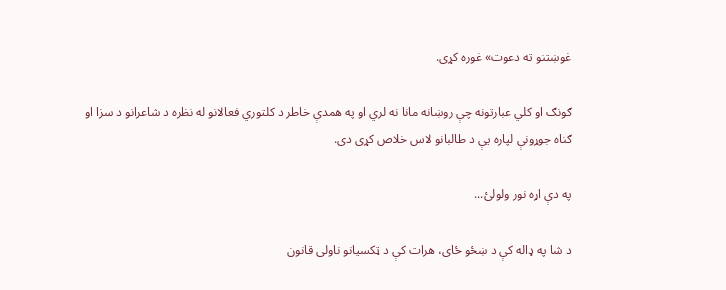غوښتنو ته دعوت» غوره کړی.

ګونګ او کلي عبارتونه چې روښانه مانا نه لري او په همدې خاطر د کلتوري فعالانو له نظره د شاعرانو د سزا او ګناه جوړونې لپاره یې د طالبانو لاس خلاص کړی دی.

په دې اړه نور ولولئ...

د شا په ډاله کې د ښځو ځای، هرات کې د ټکسیانو ناولی قانون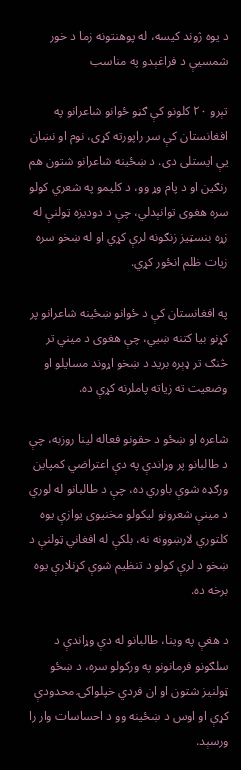د یوه ژوند کیسه، له پوهنتونه زما د خور شمسیې د فراغېدو په مناسب

تېرو ۲۰ کلونو کې ګڼو ځوانو شاعرانو په افغانستان کې سر راپورته کړی، نوم او نښان یې ایستلی دی. د ښځینه شاعرانو شتون هم رنګین او د پام وړ وو، د کلیمو په شعري کولو سره هغوی توانېدلي، چې د دودیزه ټولنې له زړه بنسټیز زنګونه لرې کړي او له ښخو سره زیات ظلم انځور کړي.

په افغانستان کې د ځوانو ښځینه شاعرانو پر کړنو بیا کتنه ښيي، چې هغوی د میني تر څنګ تر ډېره برید د ښخو اړوند مسایلو او وضعیت ته زیاته پاملرنه کړې ده.

شاعره او ښځو د حقونو فعاله لینا روزبه، چې د طالبانو پر وړاندې په دې اعتراضي کمپاین ورګډه شوې باوري ده، چې د طالبانو له لوري د مینې شعرونو لیکولو مخنیوی یوازې یوه کلتوري لارښوونه نه، بلکې له افغاني ټولنې د ښخو د لرې کولو د تنظیم شوې کړنلارې یوه برخه ده.

د هغې په وینا، طالبانو له دې وړاندې د سلګونو فرمانونو په ورکولو سره، د ښځو ټولنیز شتون او ان فردي خپلواکۍ محدودې کړې او اوس د ښځینه وو د احساسات وار را ورسېد.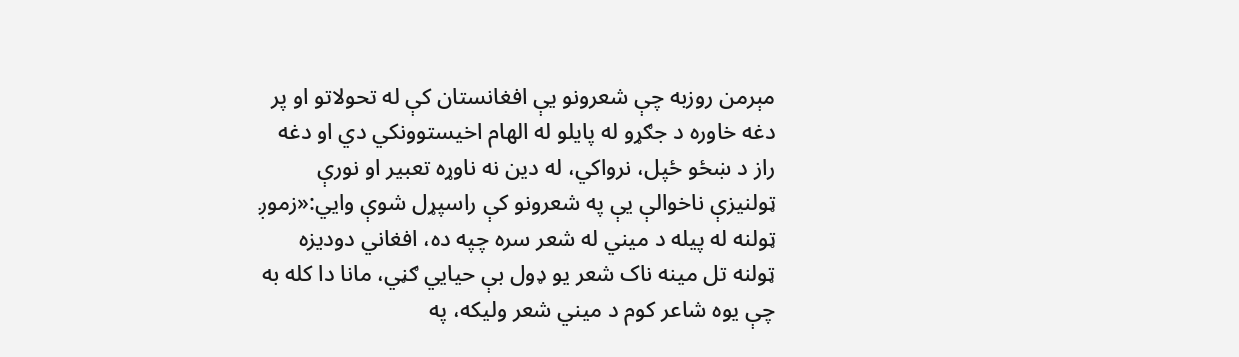مېرمن روزبه چې شعرونو یې افغانستان کې له تحولاتو او پر دغه خاوره د جګړو له پایلو له الهام اخیستوونکي دي او دغه راز د ښځو ځپل، نرواکي، له دین نه ناوړه تعبیر او نورې ټولنیزې ناخوالې یې په شعرونو کې راسپړل شوې وايي:«زموږ ټولنه له پیله د میني له شعر سره چپه ده، افغاني دودیزه ټولنه تل مینه ناک شعر یو ډول بې حیايي ګڼي، مانا دا کله به چې یوه شاعر کوم د میني شعر ولیکه، په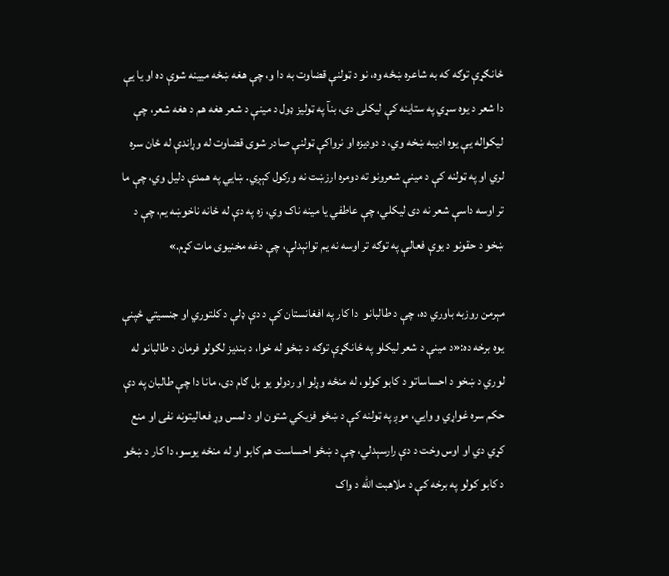ځانګړې توګه که به شاعره ښځه وه، نو د ټولنې قضاوت به دا و، چې هغه ښځه میینه شوې ده او یا یې دا شعر د یوه سړي په ستاینه کې لیکلی دی، بنآ په ټولیز ډول د مینې د شعر هغه هم د هغه شعر، چې لیکواله یې یوه ادیبه ښخه وي، د دودیزه او نرواکې ټولنې صادر شوی قضاوت له وړاندې له ځان سره لري او په ټولنه کې د مینې شعرونو ته دومره ارزښت نه ورکول کېږي. ښايي په همدې دلیل وي، چې ما تر اوسه داسې شعر نه دی لیکلي، چې عاطفي یا مینه ناک وي، زه په دې له ځانه ناخوښه یم، چې د ښخو د حقونو د یوې فعالې په توګه تر اوسه نه یم توانېدلې، چې دغه مخنیوی مات کړم.»

مېرمن روزبه باوري ده، چې د طالبانو  دا کار په افغانستان کې د دې ډلې د کلتوري او جنسیتي ځپنې یوه برخه ده:«د مینې د شعر لیکلو په ځانګړې توګه د ښځو له خوا، د بندیز لګولو فرمان د طالبانو له لوري د ښخو د احساساتو د کابو کولو، له منځه وړلو او ردولو یو بل ګام دی، مانا دا چې طالبان په دې حکم سره غواړي و وايي، موږ په ټولنه کې د ښځو فزیکي شتون او د لمس وړ فعالیتونه نفی او منع کړي دي او اوس وخت د دې رارسېدلي، چې د ښځو احساست هم کابو او له منځه یوسو، دا کار د ښځو د کابو کولو په برخه کې د ملاهبت الله د واک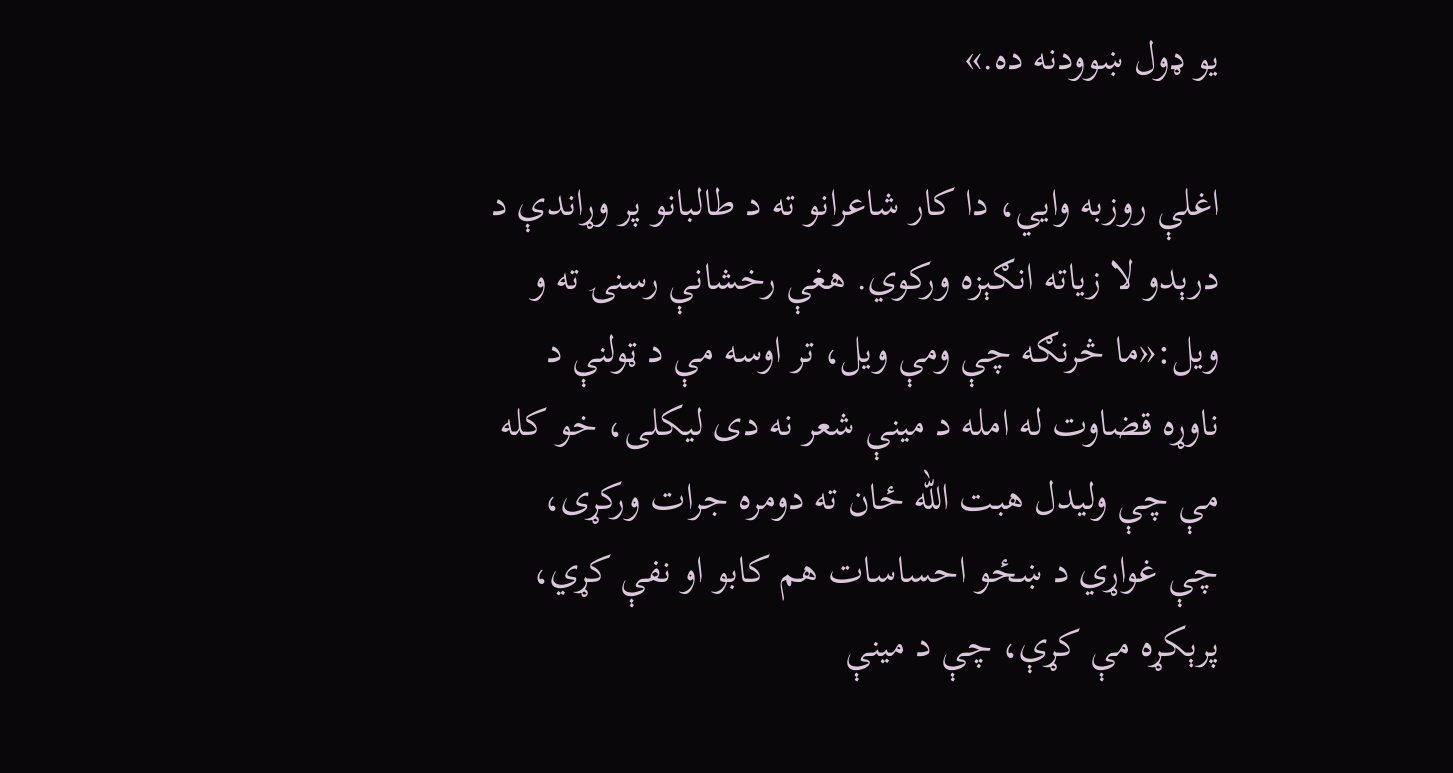یو ډول ښوودنه ده.»

اغلې روزبه وايي، دا کار شاعرانو ته د طالبانو پر وړاندې د درېدو لا زیاته انګېزه ورکوي. هغې رخشانې رسنۍ ته و ویل:«ما څرنګه چې ومې ویل، تر اوسه مې د ټولنې د ناوړه قضاوت له امله د مینې شعر نه دی لیکلی، خو کله مې چې ولیدل هبت الله ځان ته دومره جرات ورکړی، چې غواړي د ښځو احساسات هم کابو او نفې کړي، پرېکړه مې کړې، چې د مینې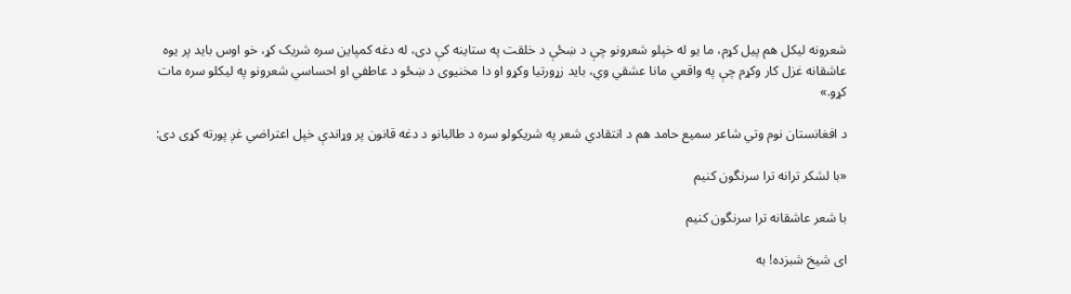شعرونه لیکل هم پیل کړم، ما یو له خپلو شعرونو چې د ښځې د خلقت په ستاینه کې دی، له دغه کمپاین سره شریک کړ، خو اوس باید پر یوه عاشقانه غزل کار وکړم چې په واقعي مانا عشقي وي، باید زړورتیا وکړو او دا مخنیوی د ښځو د عاطفي او احساسي شعرونو په لیکلو سره مات کړو.»

د افغانستان نوم وتي شاعر سمیع حامد هم د انتقادي شعر په شریکولو سره د طالبانو د دغه قانون پر وړاندې خپل اعتراضي غږ پورته کړی دی:

«با لشکر ترانه ترا سرنگون کنیم

با شعر عاشقانه ترا سرنگون کنیم

ای شیخ شبزده! به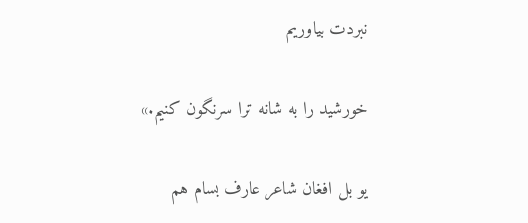نبردت بیاوریم

خورشید را به شانه ترا سرنگون کنیم.»

یو بل افغان شاعر عارف بسام هم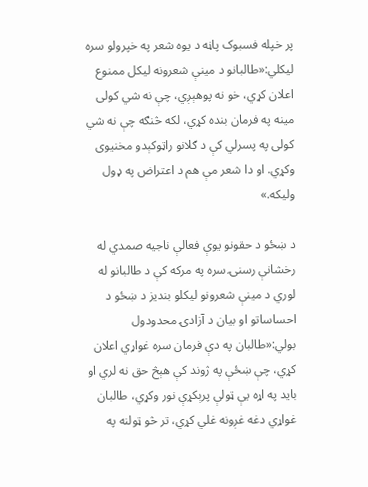پر خپله فسبوک پاڼه د یوه شعر په خپرولو سره لیکلي:«طالبانو د مینې شعرونه لیکل ممنوع اعلان کړي، خو نه پوهېږي، چې نه شي کولی مینه په فرمان بنده کړي، لکه څنګه چې نه شي کولی په پسرلي کې د ګلانو راټوکېدو مخنیوی وکړي. او دا شعر مې هم د اعتراض په ډول ولیکه.»

د ښځو د حقونو یوې فعالې ناجیه صمدي له رخشانې رسنۍ سره په مرکه کې د طالبانو له لوري د مینې شعرونو لیکلو بندیز د ښځو د احساساتو او بیان د آزادۍ محدودول بولي:«طالبان په دې فرمان سره غواړي اعلان کړي، چې ښځې په ژوند کې هېڅ حق نه لري او باید په اړه یې ټولې پرېکړې نور وکړي، طالبان غواړي دغه غږونه غلي کړي، تر څو ټولنه په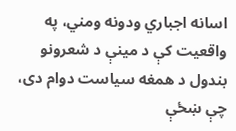اسانه اجباري ودونه ومني، په واقعیت کې د مینې د شعرونو بندول د همغه سیاست دوام دی، چې ښځې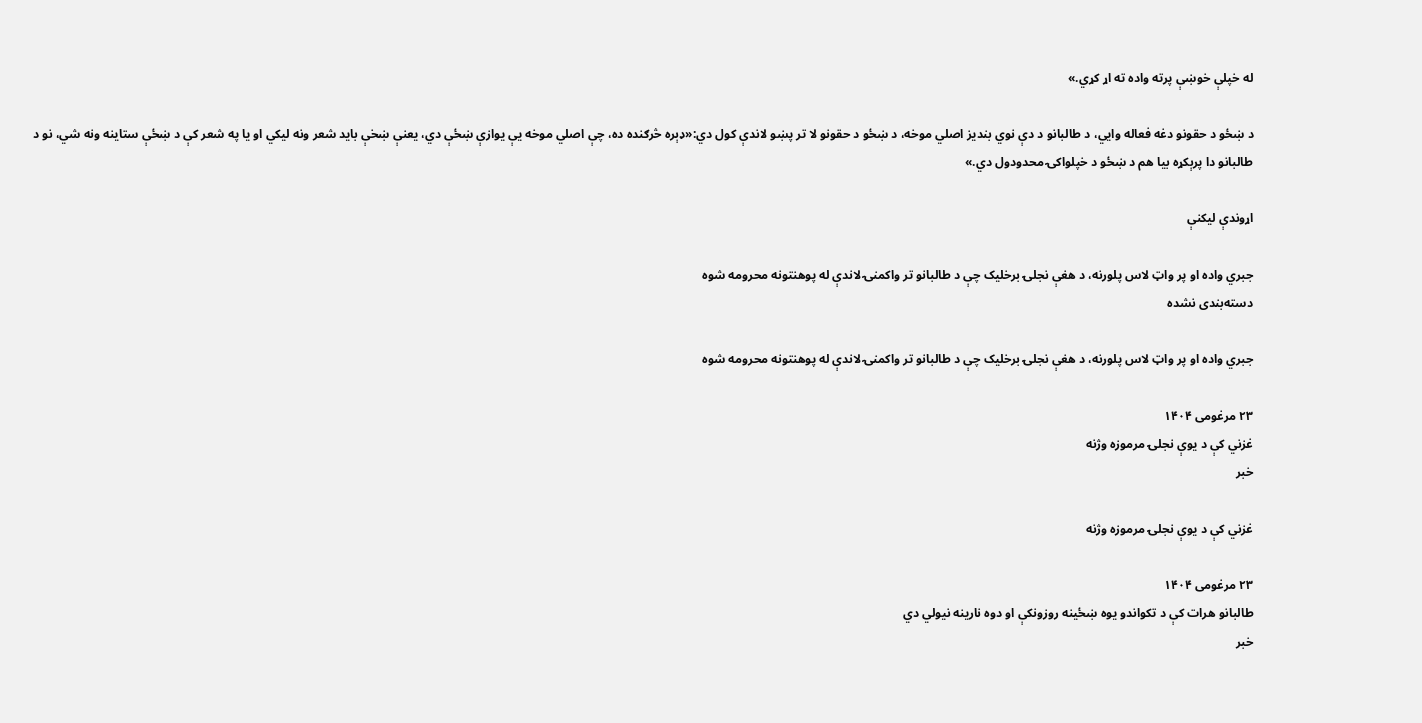له خپلې خوښې پرته واده ته اړ کړي.»

د ښځو د حقونو دغه فعاله وايي، د طالبانو د دې نوي بندیز اصلي موخه، د ښځو د حقونو لا تر پښو لاندې کول دي:«ډېره څرګنده ده، چې اصلي موخه یې یوازې ښځې دي، یعنې ښخې باید شعر ونه لیکي او یا په شعر کې د ښځې ستاینه ونه شي، نو د طالبانو دا پرېکړه بیا هم د ښځو د خپلواکۍ محدودول دي.»

اړوندې لیکنې

جبري واده او پر واټ لاس پلورنه، د هغې نجلۍ برخلیک چې د طالبانو تر واکمنۍ لاندې له پوهنتونه محرومه شوه
دسته‌بندی نشده

جبري واده او پر واټ لاس پلورنه، د هغې نجلۍ برخلیک چې د طالبانو تر واکمنۍ لاندې له پوهنتونه محرومه شوه

۲۳ مرغومی ۱۴۰۴
غزني کې د یوې نجلۍ مرموزه وژنه
خبر

غزني کې د یوې نجلۍ مرموزه وژنه

۲۳ مرغومی ۱۴۰۴
طالبانو هرات کې د تکواندو یوه ښځینه روزونکې او دوه نارینه نیولي دي
خبر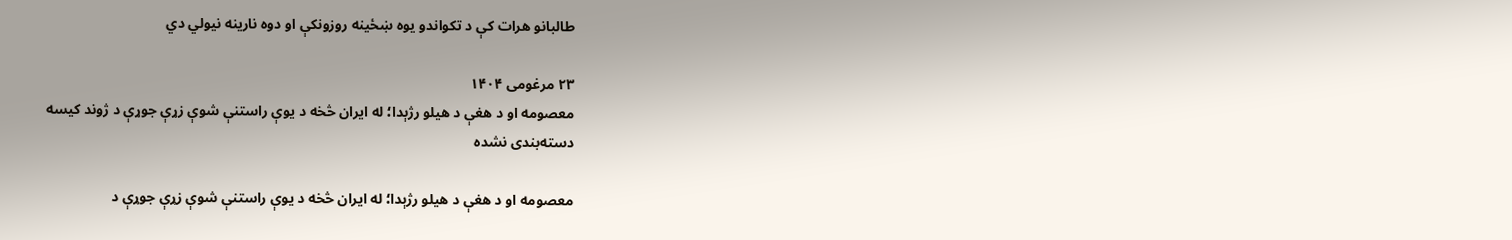طالبانو هرات کې د تکواندو یوه ښځینه روزونکې او دوه نارینه نیولي دي

۲۳ مرغومی ۱۴۰۴
معصومه او د هغې د هیلو رژېدا؛ له ایران څخه د یوې راستنې شوې زړې جوړې د ژوند کیسه
دسته‌بندی نشده

معصومه او د هغې د هیلو رژېدا؛ له ایران څخه د یوې راستنې شوې زړې جوړې د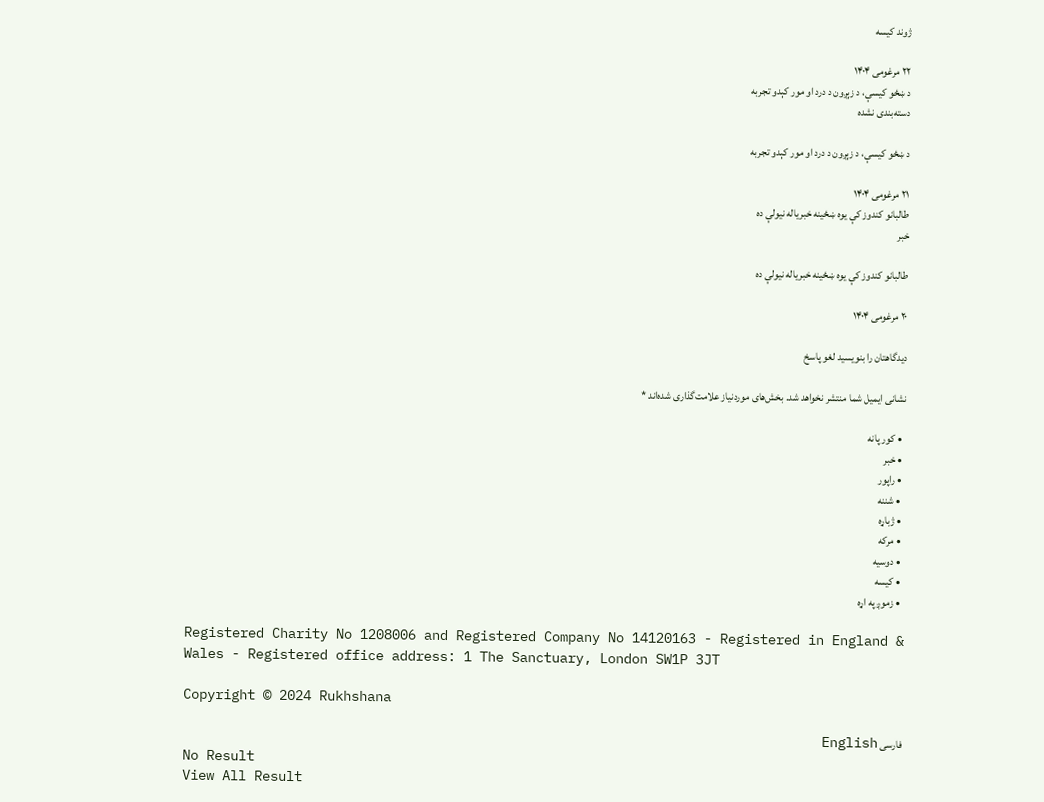ژوند کیسه

۲۲ مرغومی ۱۴۰۴
د ښځو کیسې، د زېږون د درد او مور کېدو تجربه
دسته‌بندی نشده

د ښځو کیسې، د زېږون د درد او مور کېدو تجربه

۲۱ مرغومی ۱۴۰۴
طالبانو کندوز کې یوه ښځینه خبریاله نیولې ده
خبر

طالبانو کندوز کې یوه ښځینه خبریاله نیولې ده

۲۰ مرغومی ۱۴۰۴

دیدگاهتان را بنویسید لغو پاسخ

نشانی ایمیل شما منتشر نخواهد شد. بخش‌های موردنیاز علامت‌گذاری شده‌اند *

  • کور پانه
  • خبر
  • راپور
  • شننه
  • ژباړه
  • مرکه
  • دوسیه
  • کیسه
  • زموږ په اړه

Registered Charity No 1208006 and Registered Company No 14120163 - Registered in England & Wales - Registered office address: 1 The Sanctuary, London SW1P 3JT

Copyright © 2024 Rukhshana

فارسی English
No Result
View All Result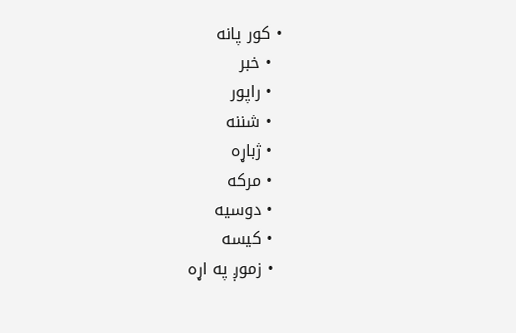• کور پانه
  • خبر
  • راپور
  • شننه
  • ژباړه
  • مرکه
  • دوسیه
  • کیسه
  • زموږ په اړه